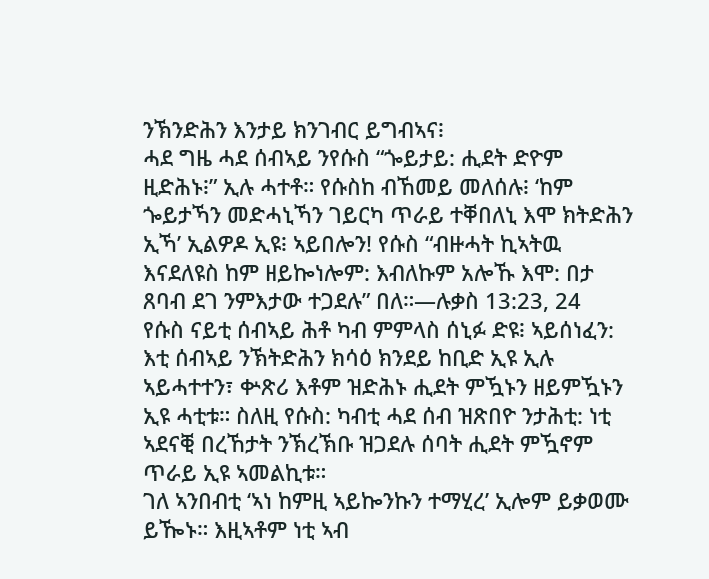ንኽንድሕን እንታይ ክንገብር ይግብኣና፧
ሓደ ግዜ ሓደ ሰብኣይ ንየሱስ “ጐይታይ: ሒደት ድዮም ዚድሕኑ፧” ኢሉ ሓተቶ። የሱስከ ብኸመይ መለሰሉ፧ ‘ከም ጐይታኻን መድሓኒኻን ገይርካ ጥራይ ተቐበለኒ እሞ ክትድሕን ኢኻ’ ኢልዎዶ ኢዩ፧ ኣይበሎን! የሱስ “ብዙሓት ኪኣትዉ እናደለዩስ ከም ዘይኰነሎም: እብለኩም አሎኹ እሞ: በታ ጸባብ ደገ ንምእታው ተጋደሉ” በለ።—ሉቃስ 13:23, 24
የሱስ ናይቲ ሰብኣይ ሕቶ ካብ ምምላስ ሰኒፉ ድዩ፧ ኣይሰነፈን: እቲ ሰብኣይ ንኽትድሕን ክሳዕ ክንደይ ከቢድ ኢዩ ኢሉ ኣይሓተተን፣ ቍጽሪ እቶም ዝድሕኑ ሒደት ምዃኑን ዘይምዃኑን ኢዩ ሓቲቱ። ስለዚ የሱስ: ካብቲ ሓደ ሰብ ዝጽበዮ ንታሕቲ: ነቲ ኣደናቒ በረኸታት ንኽረኽቡ ዝጋደሉ ሰባት ሒደት ምዃኖም ጥራይ ኢዩ ኣመልኪቱ።
ገለ ኣንበብቲ ‘ኣነ ከምዚ ኣይኰንኩን ተማሂረ’ ኢሎም ይቃወሙ ይዀኑ። እዚኣቶም ነቲ ኣብ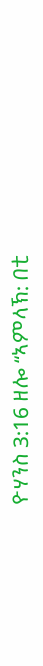ዮሃንስ 3:16 ዘሎ “ኣምላኽ: በቲ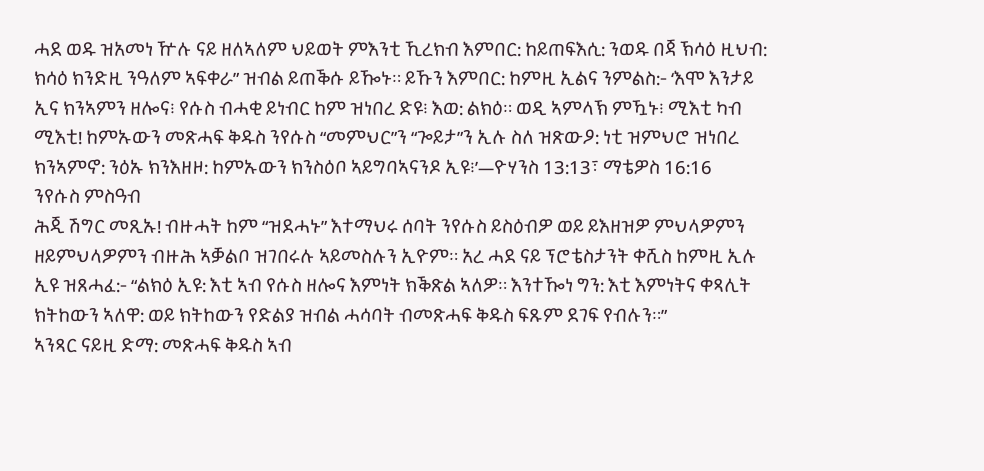ሓደ ወዱ ዝአመነ ዅሉ ናይ ዘለኣለም ህይወት ምእንቲ ኺረክብ እምበር: ከይጠፍእሲ: ንወዱ በጃ ኽሳዕ ዚህብ: ክሳዕ ክንድዚ ንዓለም ኣፍቀራ” ዝብል ይጠቕሱ ይዀኑ። ይኹን እምበር: ከምዚ ኢልና ንምልስ:- ‘እሞ እንታይ ኢና ክንኣምን ዘሎና፧ የሱስ ብሓቂ ይነብር ከም ዝነበረ ድዩ፧ እወ: ልክዕ። ወዲ ኣምላኽ ምዃኑ፧ ሚእቲ ካብ ሚእቲ! ከምኡውን መጽሓፍ ቅዱስ ንየሱስ “መምህር”ን “ጐይታ”ን ኢሉ ስለ ዝጽውዖ: ነቲ ዝምህሮ ዝነበረ ክንኣምኖ: ንዕኡ ክንእዘዞ: ከምኡውን ክንስዕቦ ኣይግባኣናንዶ ኢዩ፧’—ዮሃንስ 13:13፣ ማቴዎስ 16:16
ንየሱስ ምስዓብ
ሕጂ ሽግር መጺኡ! ብዙሓት ከም “ዝደሓኑ” እተማህሩ ሰባት ንየሱስ ይስዕብዎ ወይ ይእዘዝዎ ምህላዎምን ዘይምህላዎምን ብዙሕ ኣቓልቦ ዝገበሩሉ ኣይመስሉን ኢዮም። አረ ሓደ ናይ ፕሮቴስታንት ቀሺስ ከምዚ ኢሉ ኢዩ ዝጸሓፈ:- “ልክዕ ኢዩ: እቲ ኣብ የሱስ ዘሎና እምነት ክቕጽል ኣለዎ። እንተዀነ ግን: እቲ እምነትና ቀጻሊት ክትከውን ኣለዋ: ወይ ክትከውን የድልያ ዝብል ሓሳባት ብመጽሓፍ ቅዱስ ፍጹም ደገፍ የብሉን።”
ኣንጻር ናይዚ ድማ: መጽሓፍ ቅዱስ ኣብ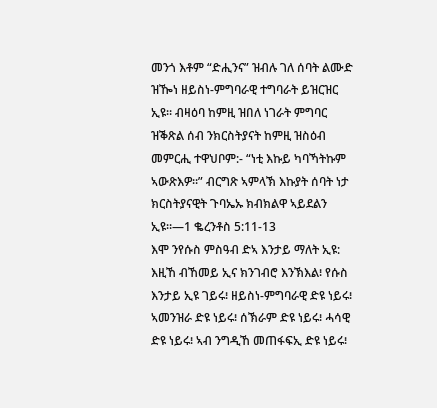መንጎ እቶም “ድሒንና” ዝብሉ ገለ ሰባት ልሙድ ዝዀነ ዘይስነ-ምግባራዊ ተግባራት ይዝርዝር ኢዩ። ብዛዕባ ከምዚ ዝበለ ነገራት ምግባር ዝቕጽል ሰብ ንክርስትያናት ከምዚ ዝስዕብ መምርሒ ተዋህቦም:- “ነቲ እኩይ ካባኻትኩም ኣውጽእዎ።” ብርግጽ ኣምላኽ እኩያት ሰባት ነታ ክርስትያናዊት ጉባኤኡ ክብክልዋ ኣይደልን ኢዩ።—1 ቈረንቶስ 5:11-13
እሞ ንየሱስ ምስዓብ ድኣ እንታይ ማለት ኢዩ: እዚኸ ብኸመይ ኢና ክንገብሮ እንኽእል፧ የሱስ እንታይ ኢዩ ገይሩ፧ ዘይስነ-ምግባራዊ ድዩ ነይሩ፧ ኣመንዝራ ድዩ ነይሩ፧ ሰኽራም ድዩ ነይሩ፧ ሓሳዊ ድዩ ነይሩ፧ ኣብ ንግዲኸ መጠፋፍኢ ድዩ ነይሩ፧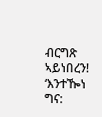ብርግጽ ኣይነበረን! ‘እንተዀነ ግና: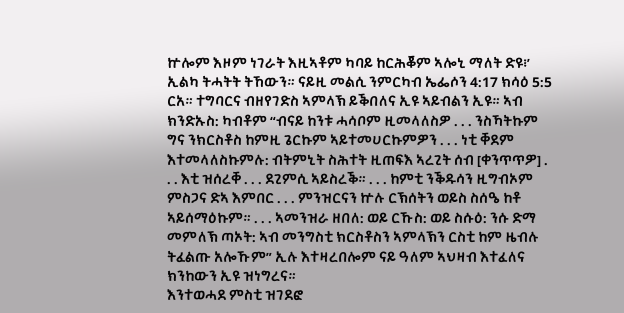ኵሎም እዞም ነገራት እዚኣቶም ካባይ ከርሕቖም ኣሎኒ ማለት ድዩ፧’ ኢልካ ትሓትት ትኸውን። ናይዚ መልሲ ንምርካብ ኤፌሶን 4:17 ክሳዕ 5:5 ርአ። ተግባርና ብዘየገድስ ኣምላኽ ይቕበለና ኢዩ ኣይብልን ኢዩ። ኣብ ክንድኡስ: ካብቶም “ብናይ ከንቱ ሓሳቦም ዚመላለስዎ . . . ንስኻትኩም ግና ንክርስቶስ ከምዚ ጌርኩም ኣይተመሀርኩምዎን . . . ነቲ ቐደም እተመላለስኩምሉ: ብትምኒት ስሕተት ዚጠፍእ ኣረጊት ሰብ [ቀንጥጥዎ] . . . እቲ ዝሰረቐ . . . ደጊምሲ ኣይስረቕ። . . . ከምቲ ንቕዱሳን ዚግብኦም ምስጋና ድኣ እምበር . . . ምንዝርናን ኵሉ ርኽሰትን ወይስ ስሰዔ ከቶ ኣይሰማዕኩም። . . . ኣመንዝራ ዘበለ: ወይ ርኹስ: ወይ ስሱዕ: ንሱ ድማ መምለኽ ጣኦት: ኣብ መንግስቲ ክርስቶስን ኣምላኽን ርስቲ ከም ዜብሉ ትፈልጡ አሎኹም” ኢሉ እተዛረበሎም ናይ ዓለም ኣህዛብ እተፈለና ክንከውን ኢዩ ዝነግረና።
እንተወሓደ ምስቲ ዝገደፎ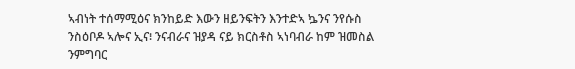ኣብነት ተሰማሚዕና ክንከይድ እውን ዘይንፍትን እንተድኣ ኴንና ንየሱስ ንስዕቦዶ ኣሎና ኢና፧ ንናብራና ዝያዳ ናይ ክርስቶስ ኣነባብራ ከም ዝመስል ንምግባር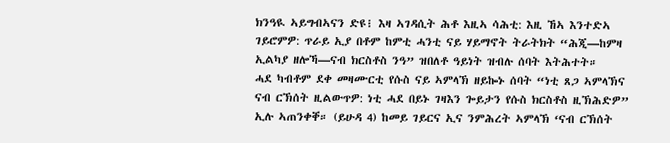ክንዓዪ ኣይግብኣናን ድዩ፧ እዛ ኣገዳሲት ሕቶ እዚኣ ሳሕቲ: እዚ ኸኣ እንተድኣ ገይሮምዎ: ጥራይ ኢያ በቶም ከምቲ ሓንቲ ናይ ሃይማኖት ትራትክት “ሕጂ—ከምዛ ኢልካያ ዘሎኻ—ናብ ክርስቶስ ንዓ” ዝበለቶ ዓይነት ዝብሉ ሰባት እትሕተት።
ሓደ ካብቶም ደቀ መዛሙርቲ የሱስ ናይ ኣምላኽ ዘይኰኑ ሰባት “ነቲ ጸጋ ኣምላኽና ናብ ርኽሰት ዚልውጥዎ: ነቲ ሓደ በይኑ ገዛእን ጐይታን የሱስ ክርስቶስ ዚኽሕድዎ” ኢሉ ኣጠንቀቐ። (ይሁዳ 4) ከመይ ገይርና ኢና ንምሕረት ኣምላኽ ‘ናብ ርኽሰት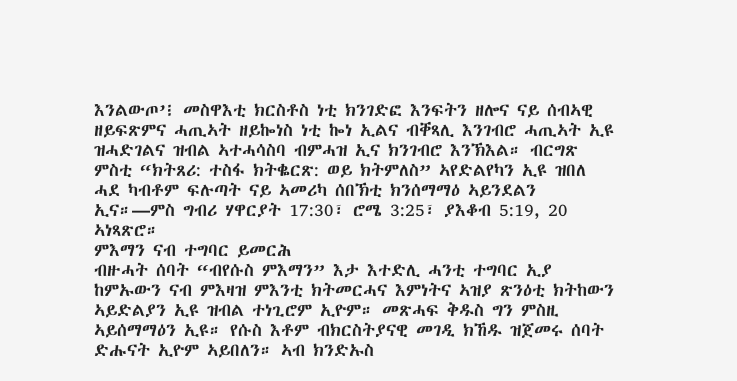እንልውጦ’፧ መስዋእቲ ክርስቶስ ነቲ ክንገድፎ እንፍትን ዘሎና ናይ ሰብኣዊ ዘይፍጽምና ሓጢኣት ዘይኰነስ ነቲ ኰነ ኢልና ብቐጻሊ እንገብሮ ሓጢኣት ኢዩ ዝሓድገልና ዝብል ኣተሓሳስባ ብምሓዝ ኢና ክንገብሮ እንኽእል። ብርግጽ ምስቲ “ክትጸሪ: ተስፋ ክትቈርጽ: ወይ ክትምለስ” ኣየድልየካን ኢዩ ዝበለ ሓደ ካብቶም ፍሉጣት ናይ ኣመሪካ ሰበኽቲ ክንሰማማዕ ኣይንደልን ኢና።—ምስ ግብሪ ሃዋርያት 17:30፣ ሮሜ 3:25፣ ያእቆብ 5:19, 20 ኣነጻጽሮ።
ምእማን ናብ ተግባር ይመርሕ
ብዙሓት ሰባት “ብየሱስ ምእማን” እታ እተድሊ ሓንቲ ተግባር ኢያ ከምኡውን ናብ ምእዛዝ ምእንቲ ክትመርሓና እምነትና ኣዝያ ጽንዕቲ ክትከውን ኣይድልያን ኢዩ ዝብል ተነጊሮም ኢዮም። መጽሓፍ ቅዱስ ግን ምስዚ ኣይሰማማዕን ኢዩ። የሱስ እቶም ብክርስትያናዊ መገዲ ክኸዱ ዝጀመሩ ሰባት ድሑናት ኢዮም ኣይበለን። ኣብ ክንድኡስ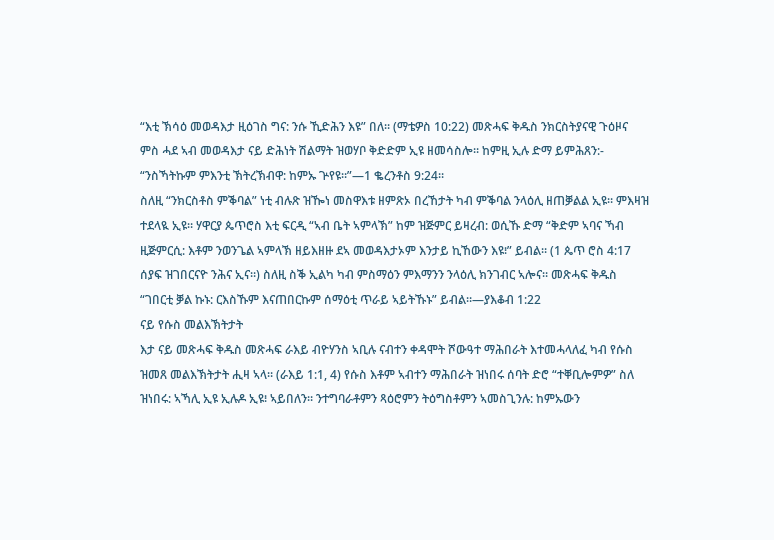“እቲ ኽሳዕ መወዳእታ ዚዕገስ ግና: ንሱ ኺድሕን እዩ” በለ። (ማቴዎስ 10:22) መጽሓፍ ቅዱስ ንክርስትያናዊ ጉዕዞና ምስ ሓደ ኣብ መወዳእታ ናይ ድሕነት ሽልማት ዝወሃቦ ቅድድም ኢዩ ዘመሳስሎ። ከምዚ ኢሉ ድማ ይምሕጸን:- “ንስኻትኩም ምእንቲ ኽትረኽብዋ: ከምኡ ጕየዩ።”—1 ቈረንቶስ 9:24።
ስለዚ “ንክርስቶስ ምቕባል” ነቲ ብሉጽ ዝዀነ መስዋእቱ ዘምጽኦ በረኸታት ካብ ምቕባል ንላዕሊ ዘጠቓልል ኢዩ። ምእዛዝ ተደላዪ ኢዩ። ሃዋርያ ጴጥሮስ እቲ ፍርዲ “ኣብ ቤት ኣምላኽ” ከም ዝጅምር ይዛረብ: ወሲኹ ድማ “ቅድም ኣባና ኻብ ዚጅምርሲ: እቶም ንወንጌል ኣምላኽ ዘይእዘዙ ደኣ መወዳእታኦም እንታይ ኪኸውን እዩ፧” ይብል። (1 ጴጥ ሮስ 4:17 ሰያፍ ዝገበርናዮ ንሕና ኢና።) ስለዚ ስቕ ኢልካ ካብ ምስማዕን ምእማንን ንላዕሊ ክንገብር ኣሎና። መጽሓፍ ቅዱስ “ገበርቲ ቓል ኩኑ: ርእስኹም እናጠበርኩም ሰማዕቲ ጥራይ ኣይትኹኑ” ይብል።—ያእቆብ 1:22
ናይ የሱስ መልእኽትታት
እታ ናይ መጽሓፍ ቅዱስ መጽሓፍ ራእይ ብዮሃንስ ኣቢሉ ናብተን ቀዳሞት ሾውዓተ ማሕበራት እተመሓላለፈ ካብ የሱስ ዝመጸ መልእኽትታት ሒዛ ኣላ። (ራእይ 1:1, 4) የሱስ እቶም ኣብተን ማሕበራት ዝነበሩ ሰባት ድሮ “ተቐቢሎምዎ” ስለ ዝነበሩ: ኣኻሊ ኢዩ ኢሉዶ ኢዩ፧ ኣይበለን። ንተግባራቶምን ጻዕሮምን ትዕግስቶምን ኣመስጊንሉ: ከምኡውን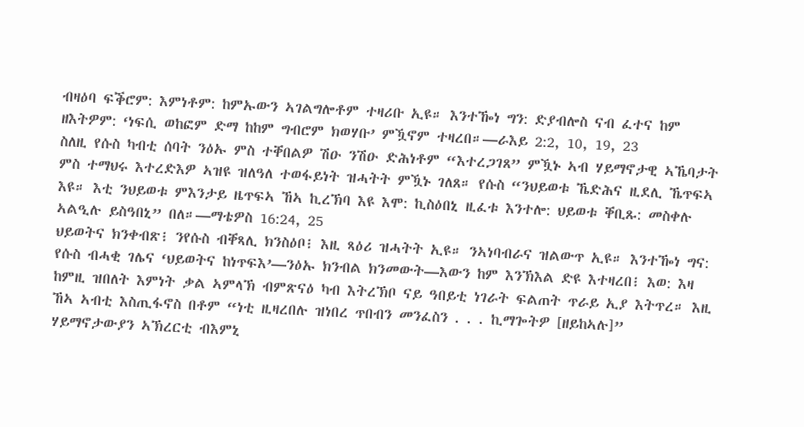ብዛዕባ ፍቕሮም: እምነቶም: ከምኡውን ኣገልግሎቶም ተዛሪቡ ኢዩ። እንተዀነ ግን: ድያብሎስ ናብ ፈተና ከም ዘእትዎም: ‘ነፍሲ ወከፎም ድማ ከከም ግብሮም ክወሃቡ’ ምዃኖም ተዛረበ።—ራእይ 2:2, 10, 19, 23
ስለዚ የሱስ ካብቲ ሰባት ንዕኡ ምስ ተቐበልዎ ሽዑ ንሽዑ ድሕነቶም “እተረጋገጸ” ምዃኑ ኣብ ሃይማኖታዊ ኣኼባታት ምስ ተማህሩ እተረድእዎ ኣዝዩ ዝለዓለ ተወፋይነት ዝሓትት ምዃኑ ገለጸ። የሱስ “ንህይወቱ ኼድሕና ዚደሊ ኼጥፍኣ እዩ። እቲ ንህይወቱ ምእንታይ ዜጥፍኣ ኸኣ ኪረኽባ እዩ እሞ: ኪስዕበኒ ዚፈቱ እንተሎ: ህይወቱ ቐቢጹ: መስቀሉ ኣልዒሉ ይስዓበኒ” በለ።—ማቴዎስ 16:24, 25
ህይወትና ክንቀብጽ፧ ንየሱስ ብቐጻሊ ክንስዕቦ፧ እዚ ጻዕሪ ዝሓትት ኢዩ። ንኣነባብራና ዝልውጥ ኢዩ። እንተዀነ ግና: የሱስ ብሓቂ ገሌና ‘ህይወትና ከነጥፍእ’—ንዕኡ ክንብል ክንመውት—እውን ከም እንኽእል ድዩ እተዛረበ፧ እወ: እዛ ከምዚ ዝበለት እምነት ቃል ኣምላኽ ብምጽናዕ ካብ እትረኽቦ ናይ ዓበይቲ ነገራት ፍልጠት ጥራይ ኢያ እትጥረ። እዚ ኸኣ ኣብቲ እስጢፋኖስ በቶም “ነቲ ዚዛረበሉ ዝነበረ ጥበብን መንፈስን . . . ኪማጐትዎ [ዘይከኣሉ]” ሃይማኖታውያን ኣኽረርቲ ብእምኒ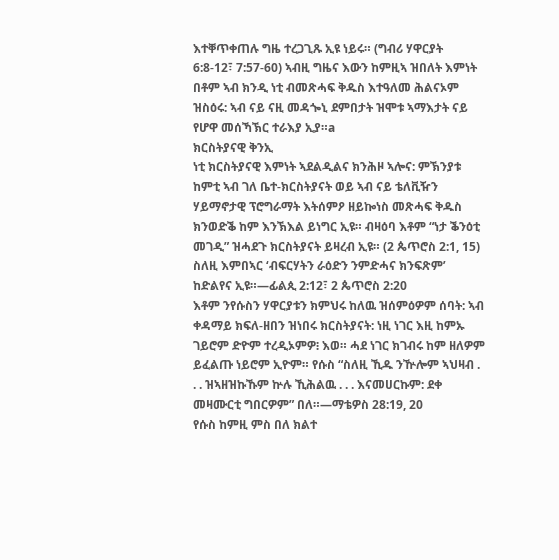እተቐጥቀጠሉ ግዜ ተረጋጊጹ ኢዩ ነይሩ። (ግብሪ ሃዋርያት 6:8-12፣ 7:57-60) ኣብዚ ግዜና እውን ከምዚኣ ዝበለት እምነት በቶም ኣብ ክንዲ ነቲ ብመጽሓፍ ቅዱስ እተዓለመ ሕልናኦም ዝስዕሩ: ኣብ ናይ ናዚ መዳጐኒ ደምበታት ዝሞቱ ኣማእታት ናይ የሆዋ መሰኻኽር ተራእያ ኢያ።a
ክርስትያናዊ ቅንኢ
ነቲ ክርስትያናዊ እምነት ኣደልዲልና ክንሕዞ ኣሎና: ምኽንያቱ ከምቲ ኣብ ገለ ቤተ-ክርስትያናት ወይ ኣብ ናይ ቴለቪዥን ሃይማኖታዊ ፕሮግራማት እትሰምዖ ዘይኰነስ መጽሓፍ ቅዱስ ክንወድቕ ከም እንኽእል ይነግር ኢዩ። ብዛዕባ እቶም “ነታ ቕንዕቲ መገዲ” ዝሓደጉ ክርስትያናት ይዛረብ ኢዩ። (2 ጴጥሮስ 2:1, 15) ስለዚ እምበኣር ‘ብፍርሃትን ራዕድን ንምድሓና ክንፍጽም’ ከድልየና ኢዩ።—ፊልጲ 2:12፣ 2 ጴጥሮስ 2:20
እቶም ንየሱስን ሃዋርያቱን ክምህሩ ከለዉ ዝሰምዕዎም ሰባት: ኣብ ቀዳማይ ክፍለ-ዘበን ዝነበሩ ክርስትያናት: ነዚ ነገር እዚ ከምኡ ገይሮም ድዮም ተረዲኦምዎ፧ እወ። ሓደ ነገር ክገብሩ ከም ዘለዎም ይፈልጡ ነይሮም ኢዮም። የሱስ “ስለዚ ኺዱ ንዅሎም ኣህዛብ . . . ዝኣዘዝኩኹም ኵሉ ኺሕልዉ . . . እናመሀርኩም: ደቀ መዛሙርቲ ግበርዎም” በለ።—ማቴዎስ 28:19, 20
የሱስ ከምዚ ምስ በለ ክልተ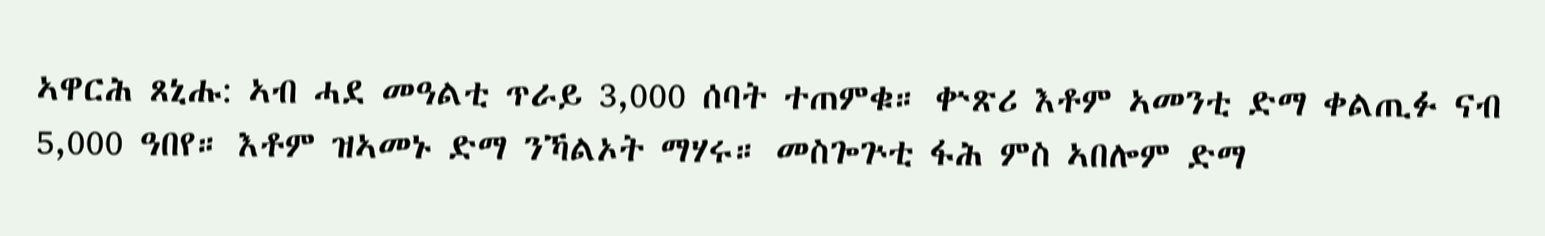ኣዋርሕ ጸኒሑ: ኣብ ሓደ መዓልቲ ጥራይ 3,000 ሰባት ተጠምቁ። ቍጽሪ እቶም ኣመንቲ ድማ ቀልጢፉ ናብ 5,000 ዓበየ። እቶም ዝኣመኑ ድማ ንኻልኦት ማሃሩ። መስጐጕቲ ፋሕ ምስ ኣበሎም ድማ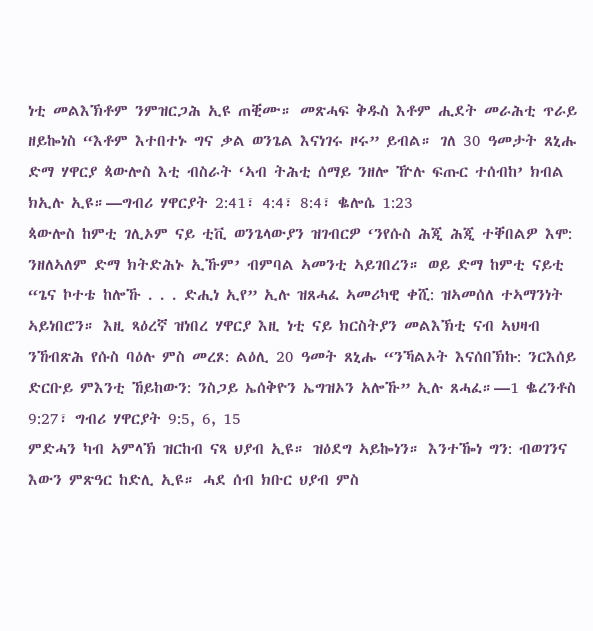ነቲ መልእኽቶም ንምዝርጋሕ ኢዩ ጠቒሙ። መጽሓፍ ቅዱስ እቶም ሒደት መራሕቲ ጥራይ ዘይኰነስ “እቶም እተበተኑ ግና ቃል ወንጌል እናነገሩ ዞሩ” ይብል። ገለ 30 ዓመታት ጸኒሑ ድማ ሃዋርያ ጳውሎስ እቲ ብስራት ‘ኣብ ትሕቲ ሰማይ ንዘሎ ዅሉ ፍጡር ተሰብከ’ ክብል ክኢሉ ኢዩ።—ግብሪ ሃዋርያት 2:41፣ 4:4፣ 8:4፣ ቈሎሴ 1:23
ጳውሎስ ከምቲ ገሊኦም ናይ ቲቪ ወንጌላውያን ዝገብርዎ ‘ንየሱስ ሕጂ ሕጂ ተቐበልዎ እሞ: ንዘለኣለም ድማ ክትድሕኑ ኢኹም’ ብምባል ኣመንቲ ኣይገበረን። ወይ ድማ ከምቲ ናይቲ “ጌና ኮተቴ ከሎኹ . . . ድሒነ ኢየ” ኢሉ ዝጸሓፈ ኣመሪካዊ ቀሺ: ዝኣመሰለ ተኣማንነት ኣይነበሮን። እዚ ጻዕረኛ ዝነበረ ሃዋርያ እዚ ነቲ ናይ ክርስትያን መልእኽቲ ናብ ኣህዛብ ንኸብጽሕ የሱስ ባዕሉ ምስ መረጾ: ልዕሊ 20 ዓመት ጸኒሑ “ንኻልኦት እናሰበኽኩ: ንርእሰይ ድርቡይ ምእንቲ ኸይከውን: ንስጋይ ኤሰቅዮን ኤግዝኦን አሎኹ” ኢሉ ጸሓፈ።—1 ቈረንቶስ 9:27፣ ግብሪ ሃዋርያት 9:5, 6, 15
ምድሓን ካብ ኣምላኽ ዝርከብ ናጻ ህያብ ኢዩ። ዝዕደግ ኣይኰነን። እንተዀነ ግን: ብወገንና እውን ምጽዓር ከድሊ ኢዩ። ሓደ ሰብ ክቡር ህያብ ምስ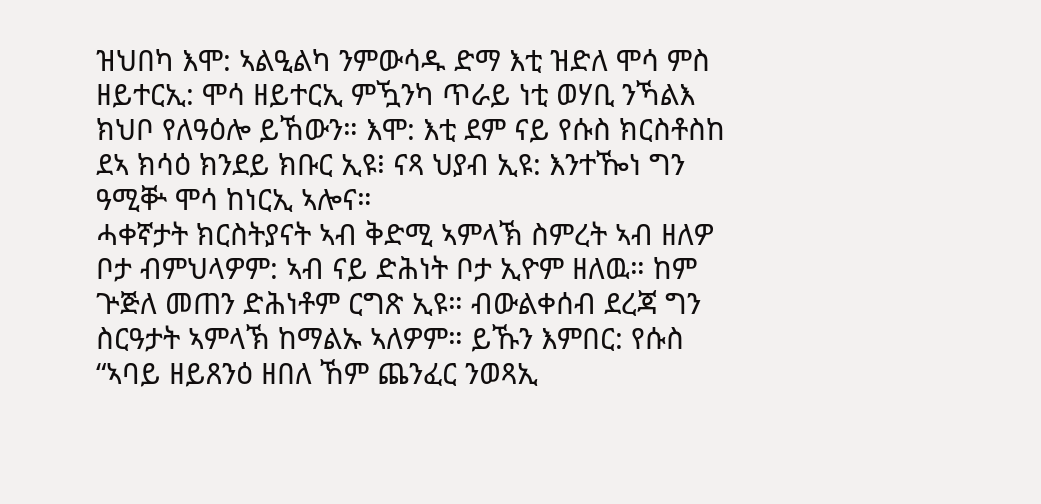ዝህበካ እሞ: ኣልዒልካ ንምውሳዱ ድማ እቲ ዝድለ ሞሳ ምስ ዘይተርኢ: ሞሳ ዘይተርኢ ምዃንካ ጥራይ ነቲ ወሃቢ ንኻልእ ክህቦ የለዓዕሎ ይኸውን። እሞ: እቲ ደም ናይ የሱስ ክርስቶስከ ደኣ ክሳዕ ክንደይ ክቡር ኢዩ፧ ናጻ ህያብ ኢዩ: እንተዀነ ግን ዓሚቝ ሞሳ ከነርኢ ኣሎና።
ሓቀኛታት ክርስትያናት ኣብ ቅድሚ ኣምላኽ ስምረት ኣብ ዘለዎ ቦታ ብምህላዎም: ኣብ ናይ ድሕነት ቦታ ኢዮም ዘለዉ። ከም ጕጅለ መጠን ድሕነቶም ርግጽ ኢዩ። ብውልቀሰብ ደረጃ ግን ስርዓታት ኣምላኽ ከማልኡ ኣለዎም። ይኹን እምበር: የሱስ “ኣባይ ዘይጸንዕ ዘበለ ኸም ጨንፈር ንወጻኢ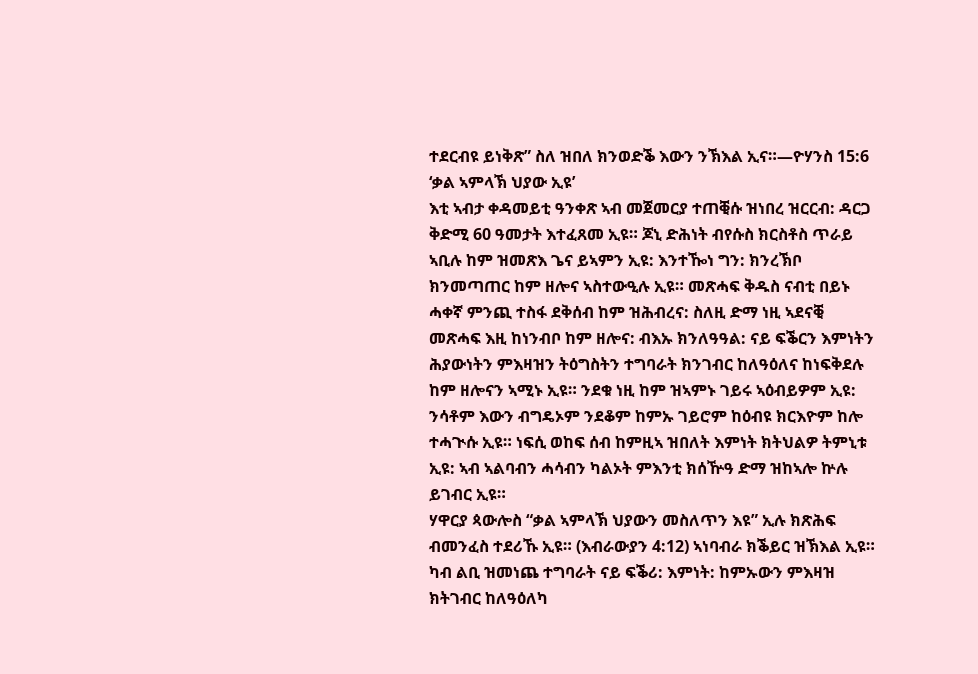ተደርብዩ ይነቅጽ” ስለ ዝበለ ክንወድቕ እውን ንኽእል ኢና።—ዮሃንስ 15:6
‘ቃል ኣምላኽ ህያው ኢዩ’
እቲ ኣብታ ቀዳመይቲ ዓንቀጽ ኣብ መጀመርያ ተጠቒሱ ዝነበረ ዝርርብ: ዳርጋ ቅድሚ 60 ዓመታት እተፈጸመ ኢዩ። ጆኒ ድሕነት ብየሱስ ክርስቶስ ጥራይ ኣቢሉ ከም ዝመጽእ ጌና ይኣምን ኢዩ: እንተዀነ ግን: ክንረኽቦ ክንመጣጠር ከም ዘሎና ኣስተውዒሉ ኢዩ። መጽሓፍ ቅዱስ ናብቲ በይኑ ሓቀኛ ምንጪ ተስፋ ደቅሰብ ከም ዝሕብረና: ስለዚ ድማ ነዚ ኣደናቒ መጽሓፍ እዚ ከነንብቦ ከም ዘሎና: ብእኡ ክንለዓዓል: ናይ ፍቕርን እምነትን ሕያውነትን ምእዛዝን ትዕግስትን ተግባራት ክንገብር ከለዓዕለና ከነፍቅደሉ ከም ዘሎናን ኣሚኑ ኢዩ። ንደቁ ነዚ ከም ዝኣምኑ ገይሩ ኣዕብይዎም ኢዩ: ንሳቶም እውን ብግዴኦም ንደቆም ከምኡ ገይሮም ከዕብዩ ክርእዮም ከሎ ተሓጒሱ ኢዩ። ነፍሲ ወከፍ ሰብ ከምዚኣ ዝበለት እምነት ክትህልዎ ትምኒቱ ኢዩ: ኣብ ኣልባብን ሓሳብን ካልኦት ምእንቲ ክሰዅዓ ድማ ዝከኣሎ ኵሉ ይገብር ኢዩ።
ሃዋርያ ጳውሎስ “ቃል ኣምላኽ ህያውን መስለጥን እዩ” ኢሉ ክጽሕፍ ብመንፈስ ተደሪኹ ኢዩ። (እብራውያን 4:12) ኣነባብራ ክቕይር ዝኽእል ኢዩ። ካብ ልቢ ዝመነጨ ተግባራት ናይ ፍቕሪ: እምነት: ከምኡውን ምእዛዝ ክትገብር ከለዓዕለካ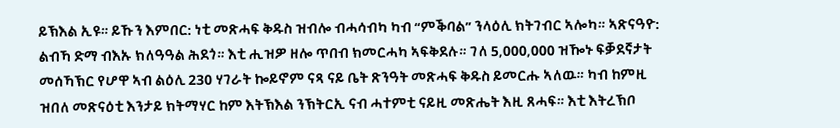ይኽእል ኢዩ። ይኹን እምበር: ነቲ መጽሓፍ ቅዱስ ዝብሎ ብሓሳብካ ካብ “ምቕባል” ንላዕሊ ክትገብር ኣሎካ። ኣጽናዓዮ: ልብኻ ድማ ብእኡ ክለዓዓል ሕደጎ። እቲ ሒዝዎ ዘሎ ጥበብ ክመርሓካ ኣፍቅደሉ። ገለ 5,000,000 ዝዀኑ ፍቓደኛታት መሰኻኽር የሆዋ ኣብ ልዕሊ 230 ሃገራት ኰይኖም ናጻ ናይ ቤት ጽንዓት መጽሓፍ ቅዱስ ይመርሑ ኣለዉ። ካብ ከምዚ ዝበለ መጽናዕቲ እንታይ ክትማሃር ከም እትኽእል ንኽትርኢ ናብ ሓተምቲ ናይዚ መጽሔት እዚ ጸሓፍ። እቲ እትረኽቦ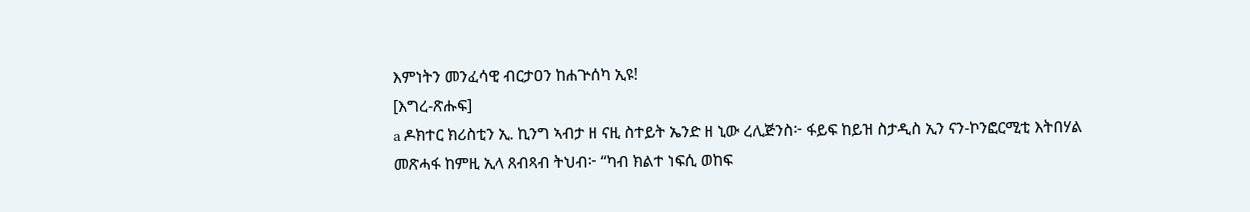እምነትን መንፈሳዊ ብርታዐን ከሐጕሰካ ኢዩ!
[እግረ-ጽሑፍ]
a ዶክተር ክሪስቲን ኢ. ኪንግ ኣብታ ዘ ናዚ ስተይት ኤንድ ዘ ኒው ረሊጅንስ፦ ፋይፍ ከይዝ ስታዲስ ኢን ናን-ኮንፎርሚቲ እትበሃል መጽሓፋ ከምዚ ኢላ ጸብጻብ ትህብ፦ “ካብ ክልተ ነፍሲ ወከፍ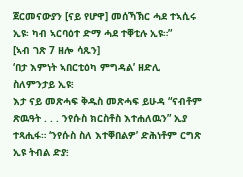ጀርመናውያን [ናይ የሆዋ] መሰኻኽር ሓደ ተኣሲሩ ኢዩ፡ ካብ ኣርባዕተ ድማ ሓደ ተቐቲሉ ኢዩ።”
[ኣብ ገጽ 7 ዘሎ ሳጹን]
‘በታ እምነት ኣበርቲዕካ ምግዳል’ ዘድሊ ስለምንታይ ኢዩ፧
እታ ናይ መጽሓፍ ቅዱስ መጽሓፍ ይሁዳ “ናብቶም ጽዉዓት . . . ንየሱስ ክርስቶስ እተሐለዉን” ኢያ ተጻሒፋ። ‘ንየሱስ ስለ እተቐበልዎ’ ድሕነቶም ርግጽ ኢዩ ትብል ድያ፧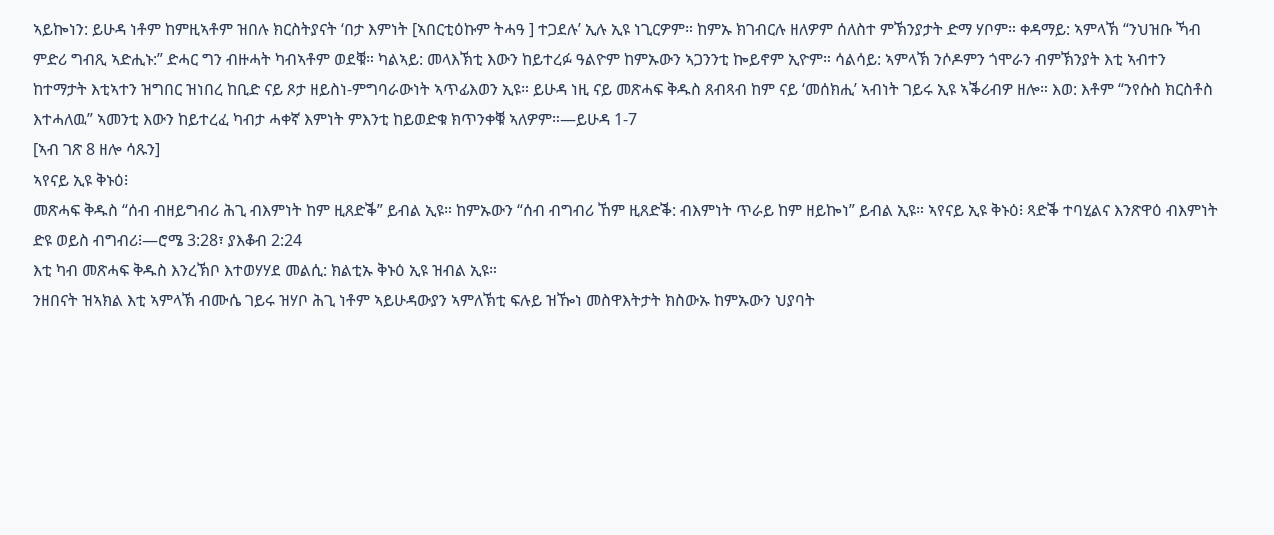ኣይኰነን: ይሁዳ ነቶም ከምዚኣቶም ዝበሉ ክርስትያናት ‘በታ እምነት [ኣበርቲዕኩም ትሓዓ ] ተጋደሉ’ ኢሉ ኢዩ ነጊርዎም። ከምኡ ክገብርሉ ዘለዎም ሰለስተ ምኽንያታት ድማ ሃቦም። ቀዳማይ: ኣምላኽ “ንህዝቡ ኻብ ምድሪ ግብጺ ኣድሒኑ:” ድሓር ግን ብዙሓት ካብኣቶም ወደቑ። ካልኣይ: መላእኽቲ እውን ከይተረፉ ዓልዮም ከምኡውን ኣጋንንቲ ኰይኖም ኢዮም። ሳልሳይ: ኣምላኽ ንሶዶምን ጎሞራን ብምኽንያት እቲ ኣብተን ከተማታት እቲኣተን ዝግበር ዝነበረ ከቢድ ናይ ጾታ ዘይስነ-ምግባራውነት ኣጥፊእወን ኢዩ። ይሁዳ ነዚ ናይ መጽሓፍ ቅዱስ ጸብጻብ ከም ናይ ‘መሰክሒ’ ኣብነት ገይሩ ኢዩ ኣቕሪብዎ ዘሎ። እወ: እቶም “ንየሱስ ክርስቶስ እተሓለዉ” ኣመንቲ እውን ከይተረፈ ካብታ ሓቀኛ እምነት ምእንቲ ከይወድቁ ክጥንቀቑ ኣለዎም።—ይሁዳ 1-7
[ኣብ ገጽ 8 ዘሎ ሳጹን]
ኣየናይ ኢዩ ቅኑዕ፧
መጽሓፍ ቅዱስ “ሰብ ብዘይግብሪ ሕጊ ብእምነት ከም ዚጸድቕ” ይብል ኢዩ። ከምኡውን “ሰብ ብግብሪ ኸም ዚጸድቕ: ብእምነት ጥራይ ከም ዘይኰነ” ይብል ኢዩ። ኣየናይ ኢዩ ቅኑዕ፧ ጻድቕ ተባሂልና እንጽዋዕ ብእምነት ድዩ ወይስ ብግብሪ፧—ሮሜ 3:28፣ ያእቆብ 2:24
እቲ ካብ መጽሓፍ ቅዱስ እንረኽቦ እተወሃሃደ መልሲ: ክልቲኡ ቅኑዕ ኢዩ ዝብል ኢዩ።
ንዘበናት ዝኣክል እቲ ኣምላኽ ብሙሴ ገይሩ ዝሃቦ ሕጊ ነቶም ኣይሁዳውያን ኣምለኽቲ ፍሉይ ዝዀነ መስዋእትታት ክስውኡ ከምኡውን ህያባት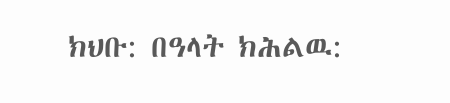ክህቡ: በዓላት ክሕልዉ: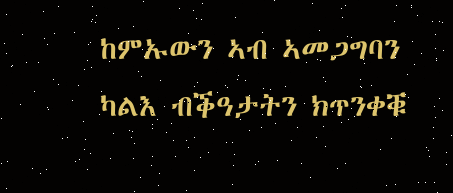ከምኡውን ኣብ ኣመጋግባን ካልእ ብቕዓታትን ክጥንቀቑ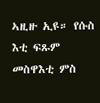ኣዚዙ ኢዩ። የሱስ እቲ ፍጹም መስዋእቲ ምስ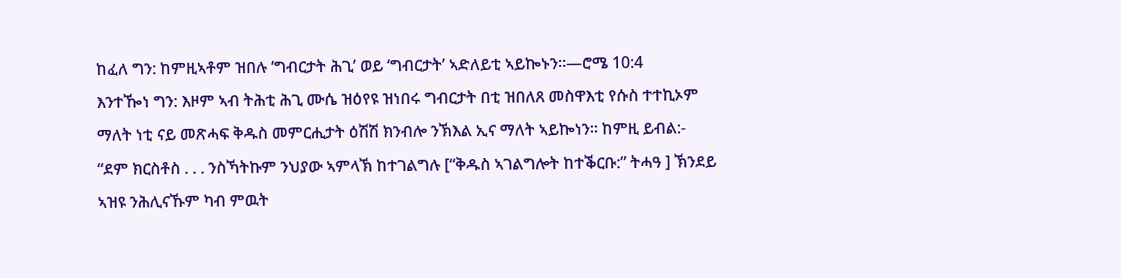ከፈለ ግን: ከምዚኣቶም ዝበሉ ‘ግብርታት ሕጊ’ ወይ ‘ግብርታት’ ኣድለይቲ ኣይኰኑን።—ሮሜ 10:4
እንተዀነ ግን: እዞም ኣብ ትሕቲ ሕጊ ሙሴ ዝዕየዩ ዝነበሩ ግብርታት በቲ ዝበለጸ መስዋእቲ የሱስ ተተኪኦም ማለት ነቲ ናይ መጽሓፍ ቅዱስ መምርሒታት ዕሽሽ ክንብሎ ንኽእል ኢና ማለት ኣይኰነን። ከምዚ ይብል:- “ደም ክርስቶስ . . . ንስኻትኩም ንህያው ኣምላኽ ከተገልግሉ [“ቅዱስ ኣገልግሎት ከተቕርቡ:” ትሓዓ ] ኽንደይ ኣዝዩ ንሕሊናኹም ካብ ምዉት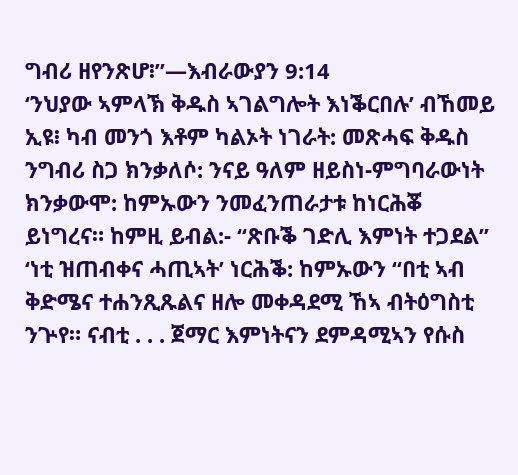ግብሪ ዘየንጽሆ፧”—እብራውያን 9:14
‘ንህያው ኣምላኽ ቅዱስ ኣገልግሎት እነቕርበሉ’ ብኸመይ ኢዩ፧ ካብ መንጎ እቶም ካልኦት ነገራት: መጽሓፍ ቅዱስ ንግብሪ ስጋ ክንቃለሶ: ንናይ ዓለም ዘይስነ-ምግባራውነት ክንቃውሞ: ከምኡውን ንመፈንጠራታቱ ከነርሕቖ ይነግረና። ከምዚ ይብል:- “ጽቡቕ ገድሊ እምነት ተጋደል” ‘ነቲ ዝጠብቀና ሓጢኣት’ ነርሕቕ: ከምኡውን “በቲ ኣብ ቅድሜና ተሐንጺጹልና ዘሎ መቀዳደሚ ኸኣ ብትዕግስቲ ንጕየ። ናብቲ . . . ጀማር እምነትናን ደምዳሚኣን የሱስ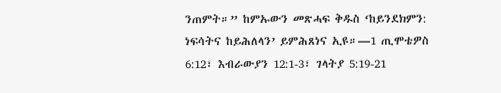ንጠምት።” ከምኡውን መጽሓፍ ቅዱስ ‘ከይንደክምን: ነፍሳትና ከይሕለላን’ ይምሕጸነና ኢዩ።—1 ጢሞቴዎስ 6:12፣ እብራውያን 12:1-3፣ ገላትያ 5:19-21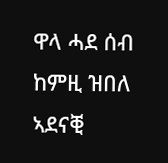ዋላ ሓደ ሰብ ከምዚ ዝበለ ኣደናቒ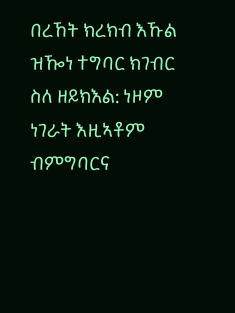በረኸት ክረክብ እኹል ዝዀነ ተግባር ክገብር ስለ ዘይክእል: ነዞም ነገራት እዚኣቶም ብምግባርና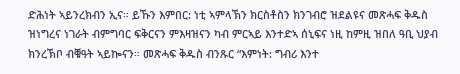ድሕነት ኣይንረክብን ኢና። ይኹን እምበር: ነቲ ኣምላኽን ክርስቶስን ክንገብሮ ዝደልዩና መጽሓፍ ቅዱስ ዝነግረና ነገራት ብምግባር ፍቅርናን ምእዛዝናን ካብ ምርኣይ እንተድኣ ሰኒፍና ነዚ ከምዚ ዝበለ ዓቢ ህያብ ክንረኽቦ ብቑዓት ኣይኰናን። መጽሓፍ ቅዱስ ብንጹር “እምነት: ግብሪ እንተ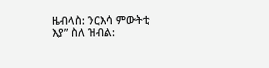ዜብላስ: ንርእሳ ምውትቲ እያ” ስለ ዝብል: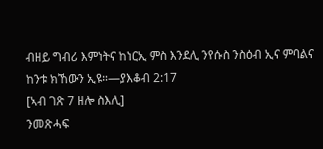ብዘይ ግብሪ እምነትና ከነርኢ ምስ እንደሊ ንየሱስ ንስዕብ ኢና ምባልና ከንቱ ክኸውን ኢዩ።—ያእቆብ 2:17
[ኣብ ገጽ 7 ዘሎ ስእሊ]
ንመጽሓፍ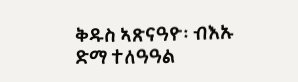ቅዱስ ኣጽናዓዮ፡ ብእኡ ድማ ተለዓዓል